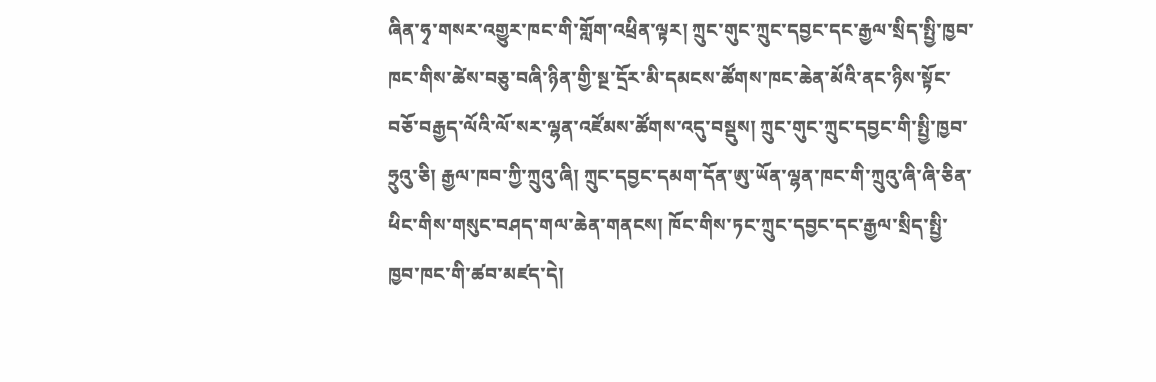ཞིན་ཧྭ་གསར་འགྱུར་ཁང་གི་གློག་འཕྲིན་ལྟར། ཀྲུང་གུང་ཀྲུང་དབྱང་དང་རྒྱལ་སྲིད་སྤྱི་ཁྱབ་ཁང་གིས་ཚེས་བཅུ་བཞི་ཉིན་གྱི་སྔ་དྲོར་མི་དམངས་ཚོགས་ཁང་ཆེན་མོའི་ནང་ཉིས་སྟོང་བཅོ་བརྒྱད་ལོའི་ལོ་སར་ལྷན་འཛོམས་ཚོགས་འདུ་བསྡུས། ཀྲུང་གུང་ཀྲུང་དབྱང་གི་སྤྱི་ཁྱབ་ཧྲུའུ་ཅི། རྒྱལ་ཁབ་ཀྱི་ཀྲུའུ་ཞི། ཀྲུང་དབྱང་དམག་དོན་ཨུ་ཡོན་ལྷན་ཁང་གི་ཀྲུའུ་ཞི་ཞི་ཅིན་ཕིང་གིས་གསུང་བཤད་གལ་ཆེན་གནངས། ཁོང་གིས་ཏང་ཀྲུང་དབྱང་དང་རྒྱལ་སྲིད་སྤྱི་ཁྱབ་ཁང་གི་ཚབ་མཛད་དེ།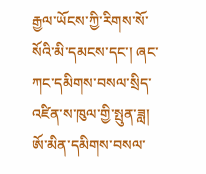རྒྱལ་ཡོངས་ཀྱི་རིགས་སོ་སོའི་མི་དམངས་དང་། ཞང་ཀང་དམིགས་བསལ་སྲིད་འཛིན་ས་ཁུལ་གྱི་སྤུན་ཟླ། ཨོ་མིན་དམིགས་བསལ་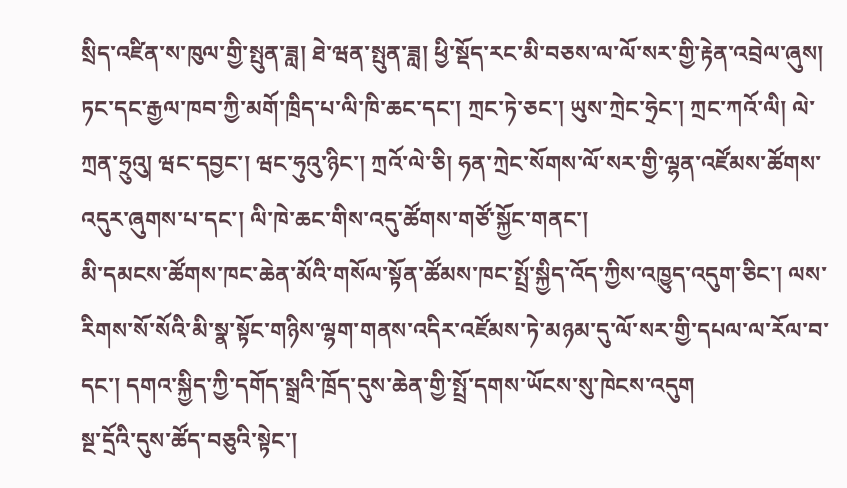སྲིད་འཛིན་ས་ཁུལ་གྱི་སྤུན་ཟླ། ཐེ་ཝན་སྤུན་ཟླ། ཕྱི་སྡོད་རང་མི་བཅས་ལ་ལོ་སར་གྱི་རྟེན་འབྲེལ་ཞུས།
ཏང་དང་རྒྱལ་ཁབ་ཀྱི་མགོ་ཁྲིད་པ་ལི་ཁི་ཆང་དང་། ཀྲང་ཏེ་ཅང་། ཡུས་ཀྲེང་ཧྲེང་། ཀྲང་ཀའོ་ལི། ལེ་ཀྲན་ཧྲུའུ། ཝང་དབྱང་། ཝང་ཧུའུ་ཉིང་། ཀྲའོ་ལེ་ཅི། ཧན་ཀྲེང་སོགས་ལོ་སར་གྱི་ལྷན་འཛོམས་ཚོགས་འདུར་ཞུགས་པ་དང་། ལི་ཁེ་ཆང་གིས་འདུ་ཚོགས་གཙོ་སྐྱོང་གནང་།
མི་དམངས་ཚོགས་ཁང་ཆེན་མོའི་གསོལ་སྟོན་ཚོམས་ཁང་སྤྲོ་སྐྱིད་འོད་ཀྱིས་འཁྱུད་འདུག་ཅིང་། ལས་རིགས་སོ་སོའི་མི་སྣ་སྟོང་གཉིས་ལྷག་གནས་འདིར་འཛོམས་ཏེ་མཉམ་དུ་ལོ་སར་གྱི་དཔལ་ལ་རོལ་བ་དང་། དགའ་སྐྱིད་ཀྱི་དགོད་སྒྲའི་ཁྲོད་དུས་ཆེན་གྱི་སྤྲོ་དགས་ཡོངས་སུ་ཁེངས་འདུག
སྔ་དྲོའི་དུས་ཚོད་བཅུའི་སྟེང་།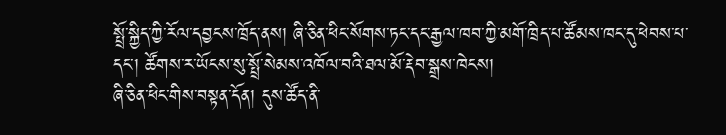སྤྲོ་སྐྱིད་ཀྱི་རོལ་དབྱངས་ཁྲོད་ནས། ཞི་ཅིན་ཕིང་སོགས་ཏང་དང་རྒྱལ་ཁབ་ཀྱི་མགོ་ཁྲིད་པ་ཚོམས་ཁང་དུ་ཕེབས་པ་དང་། ཚོགས་ར་ཡོངས་སུ་སྤྲོ་སེམས་འཁོལ་བའི་ཐལ་མོ་རྡེབ་སྒྲས་ཁེངས།
ཞི་ཅིན་ཕིང་གིས་བསྟན་དོན། དུས་ཚོད་ནི་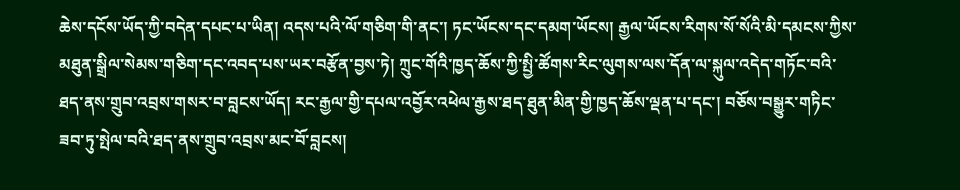ཆེས་དངོས་ཡོད་ཀྱི་བདེན་དཔང་པ་ཡིན། འདས་པའི་ལོ་གཅིག་གི་ནང་། ཏང་ཡོངས་དང་དམག་ཡོངས། རྒྱལ་ཡོངས་རིགས་སོ་སོའི་མི་དམངས་ཀྱིས་མཐུན་སྒྲིལ་སེམས་གཅིག་དང་འབད་པས་ཡར་བརྩོན་བྱས་ཏེ། ཀྲུང་གོའི་ཁྱད་ཆོས་ཀྱི་སྤྱི་ཚོགས་རིང་ལུགས་ལས་དོན་ལ་སྐུལ་འདེད་གཏོང་བའི་ཐད་ནས་གྲུབ་འབྲས་གསར་བ་བླངས་ཡོད། རང་རྒྱལ་གྱི་དཔལ་འབྱོར་འཕེལ་རྒྱས་ཐད་ཐུན་མིན་གྱི་ཁྱད་ཆོས་ལྡན་པ་དང་། བཅོས་བསྒྱུར་གཏིང་ཟབ་ཏུ་སྤེལ་བའི་ཐད་ནས་གྲུབ་འབྲས་མང་བོ་བླངས།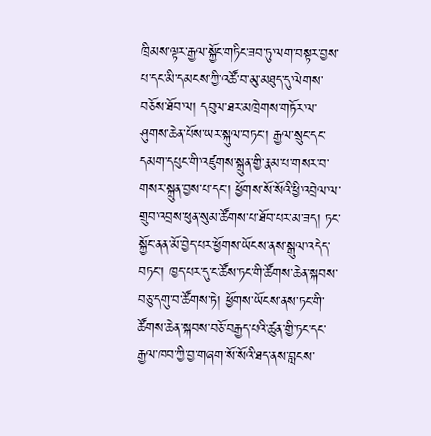ཁྲིམས་ལྟར་རྒྱལ་སྐྱོང་གཏིང་ཟབ་ཏུ་ལག་བསྟར་བྱས་པ་དང་མི་དམངས་ཀྱི་འཚོ་བ་མུ་མཐུད་དུ་ལེགས་བཅོས་ཐོབ་ལ། དབུལ་ཐར་མཁྲེགས་གཏོར་ལ་ཤུགས་ཆེན་པོས་ཡར་སྐུལ་བཏང་། རྒྱལ་སྲུང་དང་དམག་དཔུང་གི་འཛུགས་སྐྲུན་གྱི་རྣམ་པ་གསར་བ་གསར་སྐྲུན་བྱས་པ་དང་། ཕྱོགས་སོ་སོའི་ཕྱི་འབྲེལ་ལ་གྲུབ་འབྲས་ཕུན་སུམ་ཚོགས་པ་ཐོབ་པར་མ་ཟད། ཏང་སྐྱོང་ནན་མོ་བྱེད་པར་ཕྱོགས་ཡོངས་ནས་སྒུལ་འདེད་བཏང་། ཁྱད་པར་དུ་ང་ཚོས་ཏང་གི་ཚོགས་ཆེན་སྐབས་བཅུ་དགུ་བ་ཚོགས་ཏེ། ཕྱོགས་ཡོངས་ནས་ཏང་གི་ཚོགས་ཆེན་སྐབས་བཅོ་བརྒྱད་པའི་ཚུན་གྱི་ཏང་དང་རྒྱལ་ཁབ་ཀྱི་བྱ་གཞག་སོ་སོའི་ཐད་ནས་བླངས་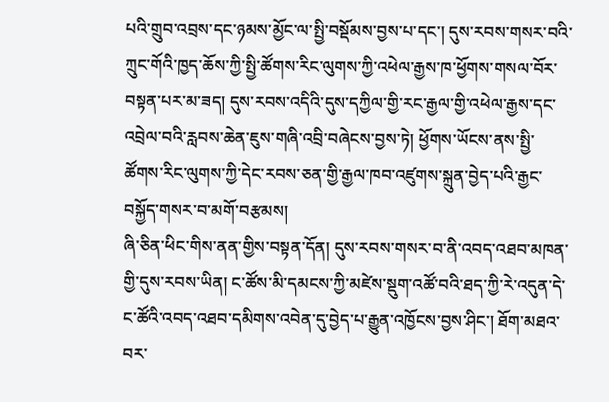པའི་གྲུབ་འབྲས་དང་ཉམས་མྱོང་ལ་སྤྱི་བསྡོམས་བྱས་པ་དང་། དུས་རབས་གསར་བའི་ཀྲུང་གོའི་ཁྱད་ཆོས་ཀྱི་སྤྱི་ཚོགས་རིང་ལུགས་ཀྱི་འཕེལ་རྒྱས་ཁ་ཕྱོགས་གསལ་བོར་བསྟན་པར་མ་ཟད། དུས་རབས་འདིའི་དུས་དཀྱིལ་གྱི་རང་རྒྱལ་གྱི་འཕེལ་རྒྱས་དང་འབྲེལ་བའི་རླབས་ཆེན་ཇུས་གཞི་འབྲི་བཞེངས་བྱས་ཏེ། ཕྱོགས་ཡོངས་ནས་སྤྱི་ཚོགས་རིང་ལུགས་ཀྱི་དེང་རབས་ཅན་གྱི་རྒྱལ་ཁབ་འཛུགས་སྐྲུན་བྱེད་པའི་རྒྱང་བསྐྱོད་གསར་བ་མགོ་བརྩམས།
ཞི་ཅིན་ཕིང་གིས་ནན་གྱིས་བསྟན་དོན། དུས་རབས་གསར་བ་ནི་འབད་འཐབ་མཁན་གྱི་དུས་རབས་ཡིན། ང་ཚོས་མི་དམངས་ཀྱི་མཛེས་སྡུག་འཚོ་བའི་ཐད་ཀྱི་རེ་འདུན་དེ་ང་ཚོའི་འབད་འཐབ་དམིགས་འབེན་དུ་བྱེད་པ་རྒྱུན་འཁྱོངས་བྱས་ཤིང་། ཐོག་མཐའ་བར་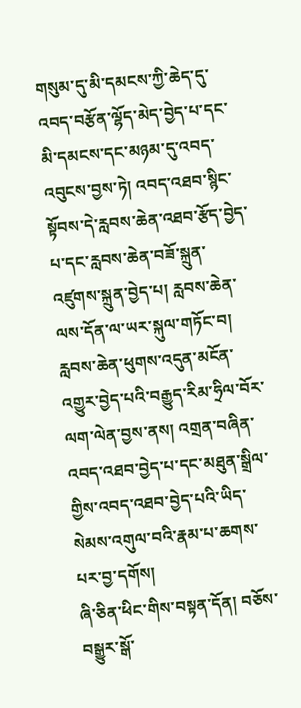གསུམ་དུ་མི་དམངས་ཀྱི་ཆེད་དུ་འབད་བརྩོན་ལྷོད་མེད་བྱེད་པ་དང་མི་དམངས་དང་མཉམ་དུ་འབད་འབུངས་བྱས་ཏེ། འབད་འཐབ་སྙིང་སྟོབས་དེ་རླབས་ཆེན་འཐབ་རྩོད་བྱེད་པ་དང་རླབས་ཆེན་བཟོ་སྐྲུན་འཛུགས་སྐྲུན་བྱེད་པ། རླབས་ཆེན་ལས་དོན་ལ་ཡར་སྐུལ་གཏོང་བ། རླབས་ཆེན་ཕུགས་འདུན་མངོན་འགྱུར་བྱེད་པའི་བརྒྱུད་རིམ་ཧྲིལ་བོར་ལག་ལེན་བྱས་ནས། འགྲན་བཞིན་འབད་འཐབ་བྱེད་པ་དང་མཐུན་སྒྲིལ་གྱིས་འབད་འཐབ་བྱེད་པའི་ཡིད་སེམས་འགུལ་བའི་རྣམ་པ་ཆགས་པར་བྱ་དགོས།
ཞི་ཅིན་ཕིང་གིས་བསྟན་དོན། བཅོས་བསྒྱུར་སྒོ་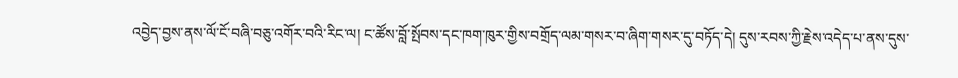འབྱེད་བྱས་ནས་ལོ་ངོ་བཞི་བཅུ་འགོར་བའི་རིང་ལ། ང་ཚོས་བློ་སྤོབས་དང་ཁག་ཁུར་གྱིས་བགྲོད་ལམ་གསར་བ་ཞིག་གསར་དུ་བཏོད་དེ། དུས་རབས་ཀྱི་རྗེས་འདེད་པ་ནས་དུས་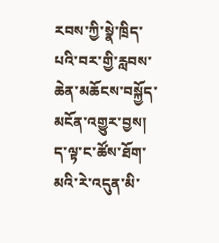རབས་ཀྱི་སྣེ་ཁྲིད་པའི་བར་གྱི་རླབས་ཆེན་མཆོངས་བསྐྱོད་མངོན་འགྱུར་བྱས། ད་ལྟ་ང་ཚོས་ཐོག་མའི་རེ་འདུན་མི་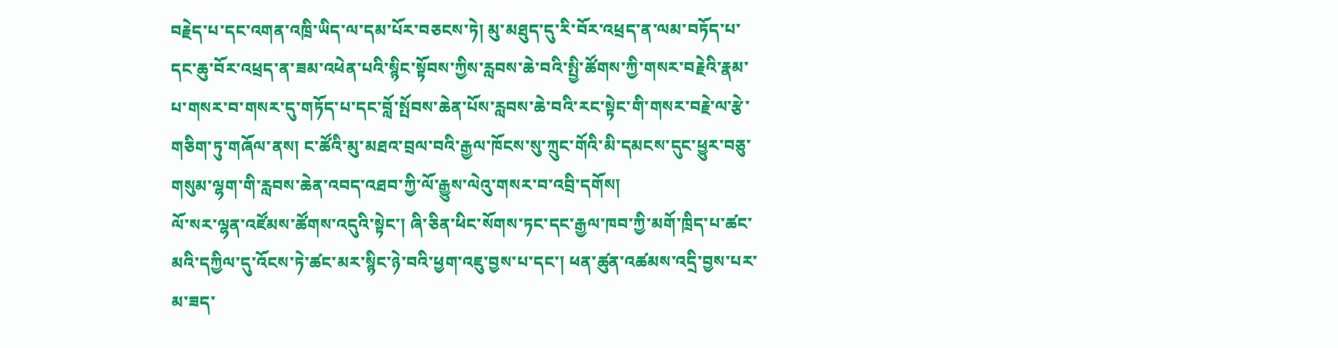བརྗེད་པ་དང་འགན་འཁྲི་ཡིད་ལ་དམ་པོར་བཅངས་ཏེ། མུ་མཐུད་དུ་རི་བོར་འཕྲད་ན་ལམ་བཏོད་པ་དང་ཆུ་བོར་འཕྲད་ན་ཟམ་འཕེན་པའི་སྙིང་སྟོབས་ཀྱིས་རླབས་ཆེ་བའི་སྤྱི་ཚོགས་ཀྱི་གསར་བརྗེའི་རྣམ་པ་གསར་བ་གསར་དུ་གཏོད་པ་དང་བློ་སྤོབས་ཆེན་པོས་རླབས་ཆེ་བའི་རང་སྟེང་གི་གསར་བརྗེ་ལ་རྩེ་གཅིག་ཏུ་གཞོལ་ནས། ང་ཚོའི་མུ་མཐའ་བྲལ་བའི་རྒྱལ་ཁོངས་སུ་ཀྲུང་གོའི་མི་དམངས་དུང་ཕྱུར་བཅུ་གསུམ་ལྷག་གི་རླབས་ཆེན་འབད་འཐབ་ཀྱི་ལོ་རྒྱུས་ལེའུ་གསར་བ་འབྲི་དགོས།
ལོ་སར་ལྷན་འཛོམས་ཚོགས་འདུའི་སྟེང་། ཞི་ཅིན་ཕིང་སོགས་ཏང་དང་རྒྱལ་ཁབ་ཀྱི་མགོ་ཁྲིད་པ་ཚང་མའི་དཀྱིལ་དུ་འོངས་ཏེ་ཚང་མར་སྙིང་ཉེ་བའི་ཕྱག་འཇུ་བྱས་པ་དང་། ཕན་ཚུན་འཚམས་འདྲི་བྱས་པར་མ་ཟད་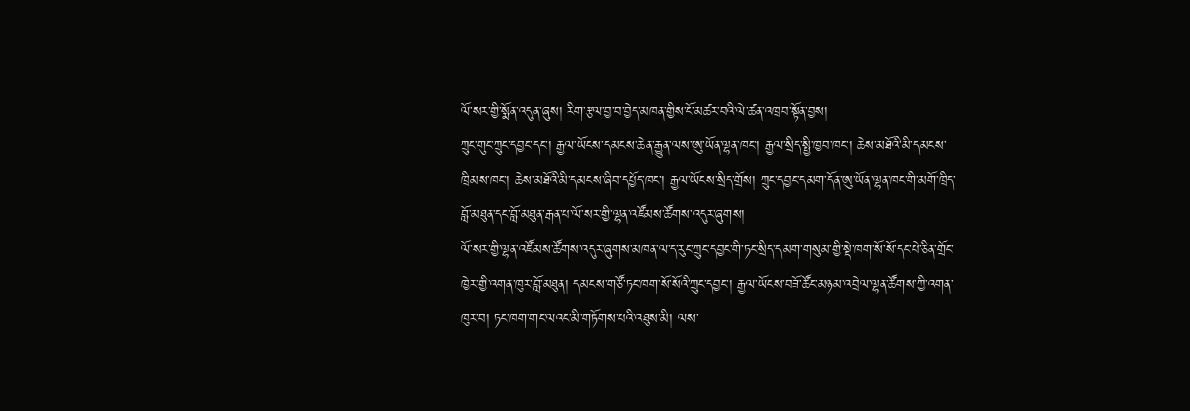ལོ་སར་གྱི་སྨོན་འདུན་ཞུས། རིག་རྩལ་བྱ་བ་བྱེད་མཁན་གྱིས་ངོ་མཚར་བའི་ལེ་ཚན་འཁྲབ་སྟོན་བྱས།
ཀྲུང་གུང་ཀྲུང་དབྱང་དང་། རྒྱལ་ཡོངས་དམངས་ཆེན་རྒྱུན་ལས་ཨུ་ཡོན་ལྷན་ཁང་། རྒྱལ་སྲིད་སྤྱི་ཁྱབ་ཁང་། ཆེས་མཐོའི་མི་དམངས་ཁྲིམས་ཁང་། ཆེས་མཐོའི་མི་དམངས་ཞིབ་དཔྱོད་ཁང་། རྒྱལ་ཡོངས་སྲིད་གྲོས། ཀྲུང་དབྱང་དམག་དོན་ཨུ་ཡོན་ལྷན་ཁང་གི་མགོ་ཁྲིད་བློ་མཐུན་དང་བློ་མཐུན་རྒན་པ་ལོ་སར་གྱི་ལྷན་འཛོམས་ཚོགས་འདུར་ཞུགས།
ལོ་སར་གྱི་ལྷན་འཛོམས་ཚོགས་འདུར་ཞུགས་མཁན་ལ་ད་རུང་ཀྲུང་དབྱང་གི་ཏང་སྲིད་དམག་གསུམ་གྱི་སྡེ་ཁག་སོ་སོ་དང་པེ་ཅིན་གྲོང་ཁྱེར་གྱི་འགན་ཁུར་བློ་མཐུན། དམངས་གཙོ་ཏང་ཁག་སོ་སོའི་ཀྲུང་དབྱང་། རྒྱལ་ཡོངས་བཟོ་ཚོང་མཉམ་འབྲེལ་ལྷན་ཚོགས་ཀྱི་འགན་ཁུར་བ། ཏང་ཁག་གང་ལའང་མི་གཏོགས་པའི་འཐུས་མི། ལས་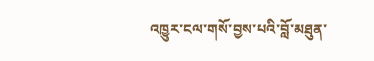འཁྱུར་ངལ་གསོ་བྱས་པའི་བློ་མཐུན་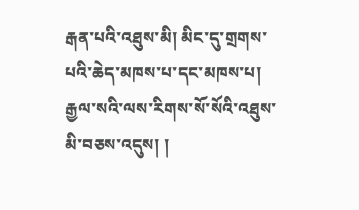རྒན་པའི་འཐུས་མི། མིང་དུ་གྲགས་པའི་ཆེད་མཁས་པ་དང་མཁས་པ། རྒྱལ་སའི་ལས་རིགས་སོ་སོའི་འཐུས་མི་བཅས་འདུས། །